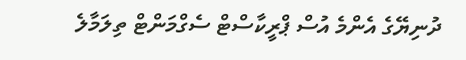ދުނިޔޭގެ އެންމެ އުސް ޕްރީކާސްޓް ސެގްމަންޓް ތިލަމާލެ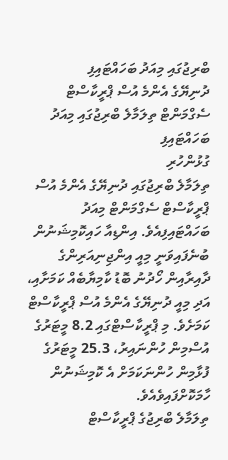ބްރިޖުގައި މިއަދު ބަހައްޓައިފި
ދުނިޔޭގެ އެންމެ އުސް ޕްރީކާސްޓް ސެގްމަންޓް ތިލަމާލެ ބްރިޖުގައި މިއަދު ބަހައްޓައިފި
ގުޅުންހުރި
ތިލަމާލެ ބްރިޖުގައި ދުނިޔޭގެ އެންމެ އުސް ޕްރީކާސްޓް ސެގްމަންޓް މިއަދު ބަހައްޓައިފިއެވެ. އިންޑިއާ ހައިކޮމިޝަނުން ބުނެފައިވަނީ މިއީ އިންޖިނިއަރިންގެ ދާއިރާއިން ހޯދުނު ބޮޑު ކާމިޔާބެއް ކަމަށާއި، އަދި މިއީ ދުނިޔޭގެ އެންމެ އުސް ޕްރީކާސްޓް ކަމަށެވެ. މި ޕްރީކާސްޓްގައި 8.2 މީޓަރުގެ އުސްމިން ހުންނައިރު، 25.3 މީޓަރުގެ ފުޅާމިން ހުންނަކަމަށް އެ ކޮމިޝަނުން ހާމަކޮށްފައިވެއެވެ.
ތިލަމާލެ ބްރިޖުގެ ޕްރީކާސްޓް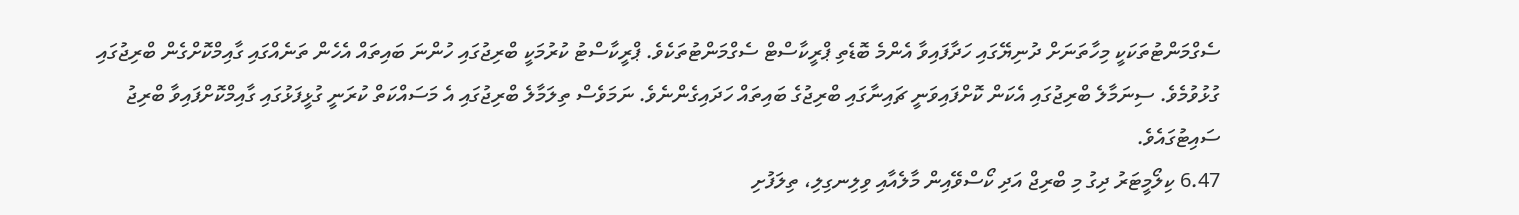ސެގްމަންޓުތަކަކީ މިހާތަނަށް ދުނިޔޭގައި ހަދާފައިވާ އެންމެ ބޮޑެތި ޕްރީކާސްޓް ސެގްމަންޓުތަކެވެ. ޕްރީކާސްޓު ކުރުމަކީ ބްރިޖުގައި ހުންނަ ބައިތައް އެހެން ތަނެއްގައި ގާއިމްކޮށްގެން ބްރިޖުގައި ގުޅުވުމެވެ. ސިނަމާލެ ބްރިޖުގައި އެކަން ކޮށްފައިވަނީ ޗައިނާގައި ބްރިޖުގެ ބައިތައް ހަދައިގެންނެވެ. ނަމަވެސް ތިލަމާލެ ބްރިޖުގައި އެ މަސައްކަތް ކުރަނީ ގުޅީފަޅުގައި ގާއިމްކޮށްފައިވާ ބްރިޖު ސައިޓުގައެވެ.
6.47 ކިލޯމީޓަރު ދިގު މި ބްރިޖް އަދި ކޯސްވޭއިން މާލެއާއި ވިލިނގިލި، ތިލަފުށި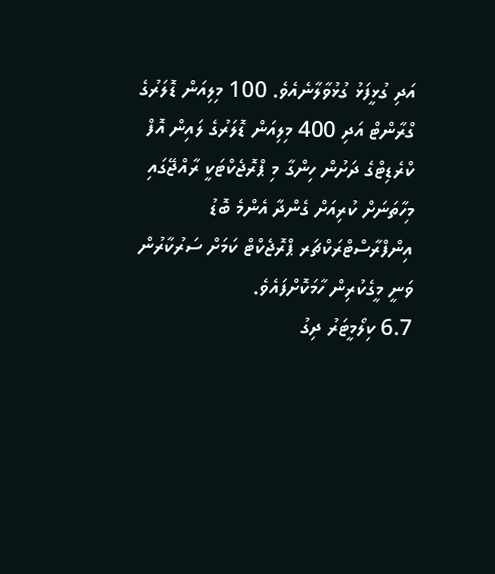އަދި ގުޅީފަޅު ގުޅުވާލާނެއެވެ. 100 މިލިއަން ޑޮލަރުގެ ގްރާންޓް އަދި 400 މިލިއަން ޑޮލަރުގެ ލައިން އޮފް ކްރެޑިޓްގެ ދަށުން ހިންގާ މި ޕްރޮޖެކްޓަކީ ރާއްޖޭގައި މިހާތަނަށް ކުރިއަށް ގެންދާ އެންމެ ބޮޑު އިންފްރާސްޓްރަކްޗަރ ޕްރޮޖެކްޓް ކަމަށް ސަރުކާރުން ވަނީ މީގެކުރިން ހާމަކޮށްފައެވެ.
6.7 ކިލޯމީޓަރު ދިގު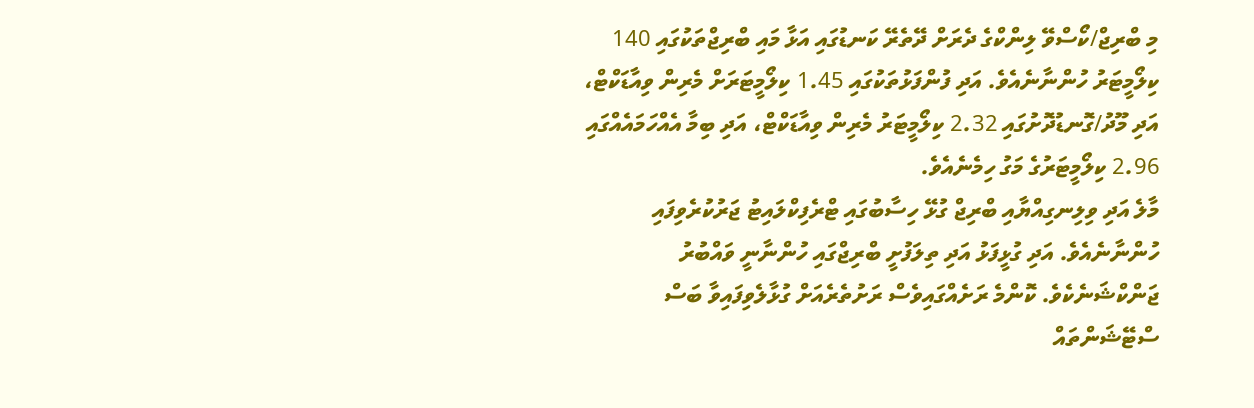މި ބްރިޖް/ކޯސްވޭ ލިންކްގެ ދެރަށް ދޭތެރޭ ކަނޑުގައި އަޅާ މައި ބްރިޖްތަކުގައި 140 ކިލޯމީޓަރު ހުންނާނެއެވެ. އަދި ފުންފަޅުތަކުގައި 1.45 ކިލޯމީޓަރަށް މެރިން ވިއާޑަކްޓް، އަދި މޫދު/ގޮނޑުދޮށުގައި 2.32 ކިލޯމީޓަރު މެރިން ވިއާޑަކްޓް، އަދި ބިމާ އެއްހަމައެއްގައި 2.96 ކިލޯމީޓަރުގެ މަގު ހިމެނެއެވެ.
މާލެ އަދި ވިލިނގިއްޔާއި ބްރިޖް ގުޅޭ ހިސާބުގައި ޓްރެފިކްލައިޓު ޖަރުކުރެވިފައި ހުންނާނެއެވެ. އަދި ގުޅީފަޅު އަދި ތިލަފުށީ ބްރިޖްގައި ހުންނާނީ ވައްބުރު ޖަންކްޝަނެކެވެ. ކޮންމެ ރަށެއްގައިވެސް ރަށުތެރެއަށް ގުޅާލެވިފައިވާ ބަސް ސްޓޭޝަންތައް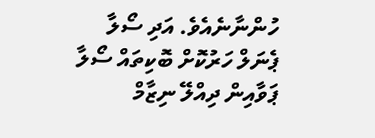ހުންނާނެއެވެ. އަދި ސޯލާ ޕެނަލް ހަރުކޮށް ބޮކިތައް ސޯލާ ޕަވާއިން ދިއްލޭ ނިޒާމް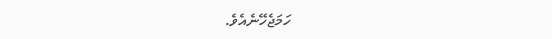ހަމަޖެހޭނެއެވެ.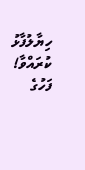ހިޔާލުފާޅު ކުރައްވާ!
ފަހުގެ